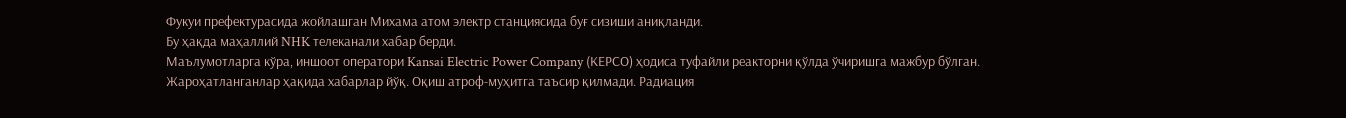Фукуи префектурасида жойлашган Михама атом электр станциясида буғ сизиши аниқланди.
Бу ҳақда маҳаллий NHK телеканали хабар берди.
Маълумотларга кўра, иншоот оператори Kansai Electric Power Company (КЕРСО) ҳодиса туфайли реакторни қўлда ўчиришга мажбур бўлган.
Жароҳатланганлар ҳақида хабарлар йўқ. Оқиш атроф-муҳитга таъсир қилмади. Радиация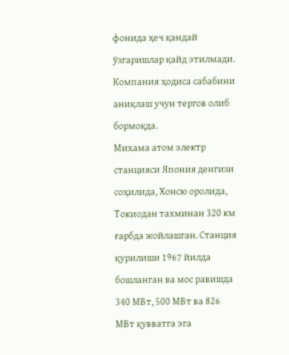фонида ҳеч қандай ўзгаришлар қайд этилмади. Компания ҳодиса сабабини аниқлаш учун тергов олиб бормоқда.
Михама атом электр станцияси Япония денгизи соҳилида, Хонсю оролида, Токиодан тахминан 320 км ғарбда жойлашган. Станция қурилиши 1967 йилда бошланган ва мос равишда 340 МВт, 500 МВт ва 826 МВт қувватга эга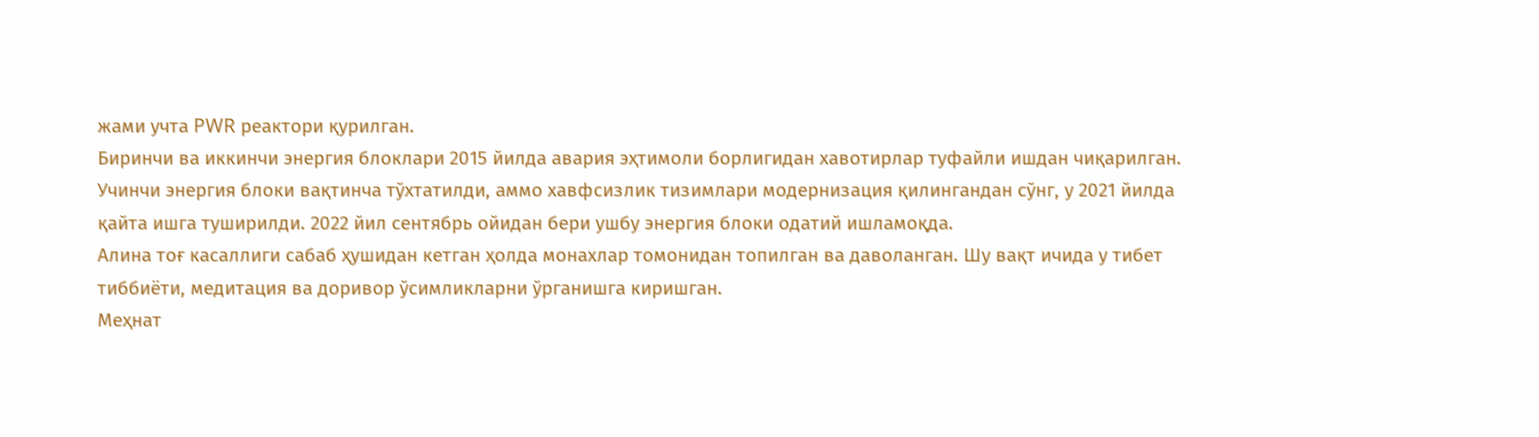жами учта PWR реактори қурилган.
Биринчи ва иккинчи энергия блоклари 2015 йилда авария эҳтимоли борлигидан хавотирлар туфайли ишдан чиқарилган. Учинчи энергия блоки вақтинча тўхтатилди, аммо хавфсизлик тизимлари модернизация қилингандан сўнг, у 2021 йилда қайта ишга туширилди. 2022 йил сентябрь ойидан бери ушбу энергия блоки одатий ишламоқда.
Алина тоғ касаллиги сабаб ҳушидан кетган ҳолда монахлар томонидан топилган ва даволанган. Шу вақт ичида у тибет тиббиёти, медитация ва доривор ўсимликларни ўрганишга киришган.
Меҳнат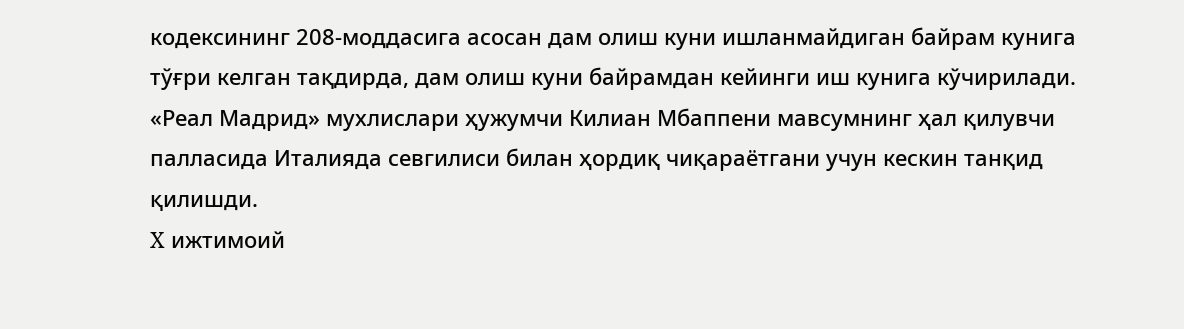кодексининг 208-моддасига асосан дам олиш куни ишланмайдиган байрам кунига тўғри келган тақдирда, дам олиш куни байрамдан кейинги иш кунига кўчирилади.
«Реал Мадрид» мухлислари ҳужумчи Килиан Мбаппени мавсумнинг ҳал қилувчи палласида Италияда севгилиси билан ҳордиқ чиқараётгани учун кескин танқид қилишди.
X ижтимоий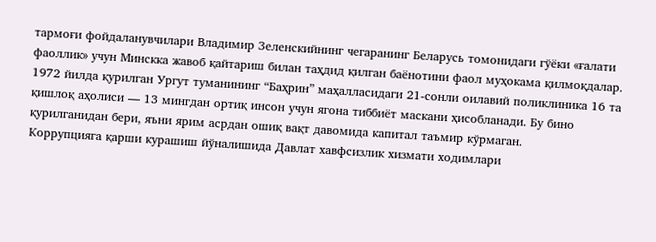тармоғи фойдаланувчилари Владимир Зеленскийнинг чегаранинг Беларусь томонидаги гўёки «ғалати фаоллик» учун Минскка жавоб қайтариш билан таҳдид қилган баёнотини фаол муҳокама қилмоқдалар.
1972 йилда қурилган Ургут туманининг “Баҳрин” маҳалласидаги 21-сонли оилавий поликлиника 16 та қишлоқ аҳолиси — 13 мингдан ортиқ инсон учун ягона тиббиёт маскани ҳисобланади. Бу бино қурилганидан бери, яъни ярим асрдан ошиқ вақт давомида капитал таъмир кўрмаган.
Коррупцияга қарши курашиш йўналишида Давлат хавфсизлик хизмати ходимлари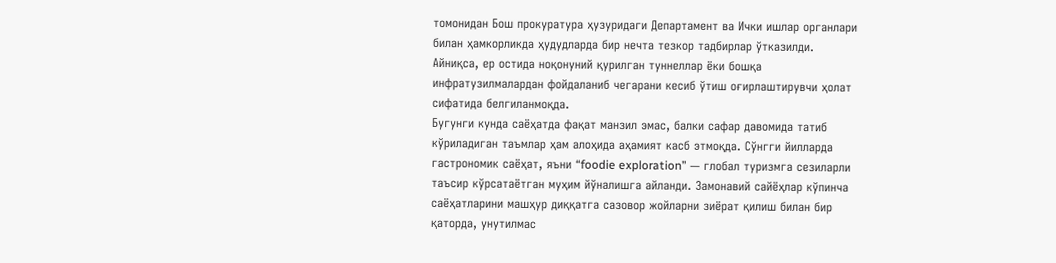томонидан Бош прокуратура ҳузуридаги Департамент ва Ички ишлар органлари билан ҳамкорликда ҳудудларда бир нечта тезкор тадбирлар ўтказилди.
Айниқса, ер остида ноқонуний қурилган туннеллар ёки бошқа инфратузилмалардан фойдаланиб чегарани кесиб ўтиш оғирлаштирувчи ҳолат сифатида белгиланмоқда.
Бугунги кунда саёҳатда фақат манзил эмас, балки сафар давомида татиб кўриладиган таъмлар ҳам алоҳида аҳамият касб этмоқда. Сўнгги йилларда гастрономик саёҳат, яъни “foodie exploration” — глобал туризмга сезиларли таъсир кўрсатаётган муҳим йўналишга айланди. Замонавий сайёҳлар кўпинча саёҳатларини машҳур диққатга сазовор жойларни зиёрат қилиш билан бир қаторда, унутилмас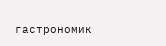гастрономик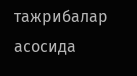тажрибалар асосида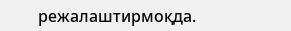режалаштирмоқда.